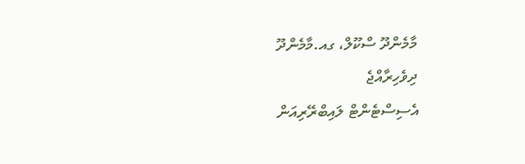މާމެންދޫ ސްކޫލް، ގއ.މާމެންދޫ
ދިވެހިރާއްޖެ
އެސިސްޓެންޓް ލައިބްރޭރިއަން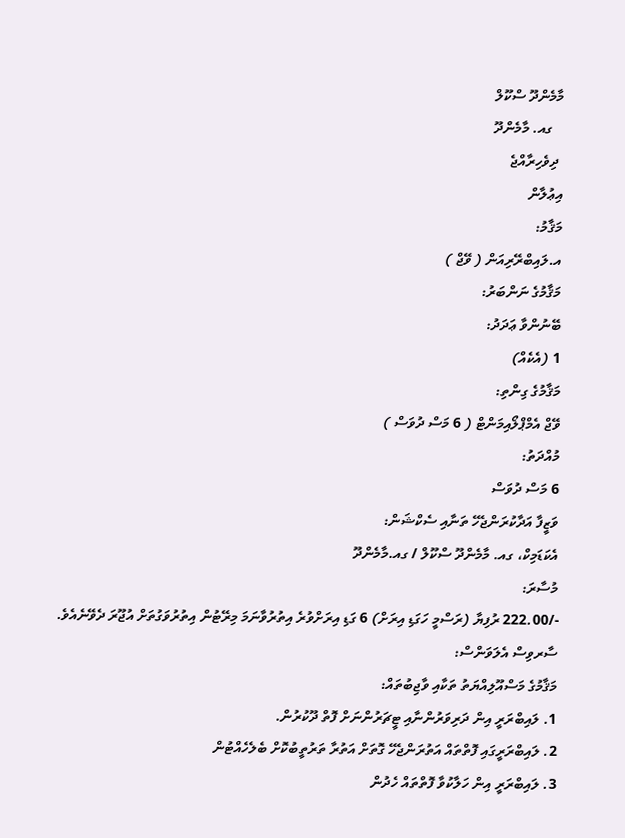މާމެންދޫ ސްކޫލް
   ގއ. މާމެންދޫ
 ދިވެހިރާއްޖެ
އިޢުލާން
މަޤާމު:
އ.ލައިބްރޭރިއަން ( ވޭޖް )
މަޤާމުގެ ނަންބަރު:
ބޭނުންވާ ޢަދަދު:
1 (އެކެއް)
މަޤާމުގެ ގިންތި:
ވޭޖް އެމްޕްލޯއިމަންޓް ( 6 މަސް ދުވަސް )
މުއްދަތު:
6 މަސް ދުވަސް
ވަޒީފާ އަދާކުރަންޖެހޭ ތަނާއި ސެކްޝަން:
އެކަޑަމިކް، ގއ. މާމެންދޫ ސްކޫލް / ގއ.މާމެންދޫ
މުސާރަ:
-/222.00 ރުފިޔާ (ރަސްމީ ހަގަޑި އިރަށް) 6 ގަޑި އިރަށްވުރެ އިތުރުވާނަމަ މިރޭޓުން އިތުރުވަގުތަށް އުޖޫރަ ދެވޭނެއެވެ.
ސާރވިސް އެލަވަންސް:
މަޤާމުގެ މަސްއޫލިއްޔަތު ތަކާއި ވާޖިބުތައް:
1. ލައިބްރަރީ އިން ދަރިވަރުންނާއި ޓީޗަރުންނަށް ފޮތް ދޫކުރުން.
2. ލައިބްރަރީގައި ފޮތްތައް އަތުރަންޖެހޭ ގޮތަށް އަތުރާ ތަރުތީބުކޮށް ބެލެހެއްޓުން
3. ލައިބްރަރީ އިން ހަލާކުވާ ފޮތްތައް ހެދުން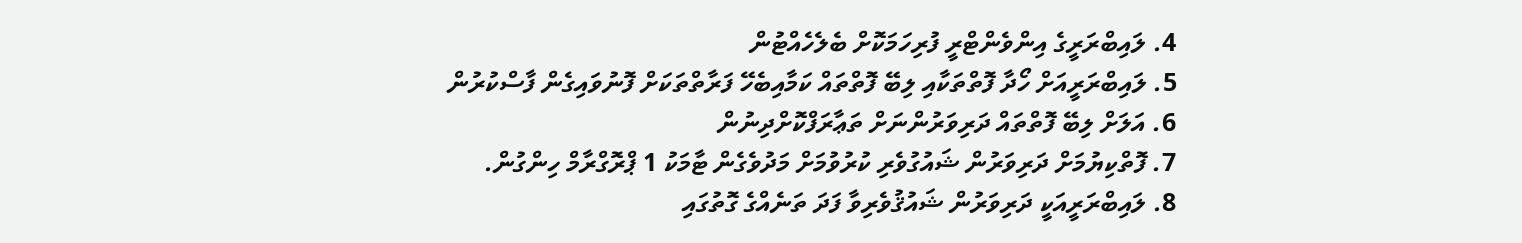4. ލައިބްރަރީގެ އިންވެންޓްރީ ފުރިހަމަކޮށް ބެލެހެއްޓުން
5. ލައިބްރަރީއަށް ހޯދާ ފޮތްތަކާއި ލިބޭ ފޮތްތައް ކަމާއިބެހޭ ފަރާތްތަކަށް ފޮނުވައިގެން ފާސްކުރުން
6. އަލަށް ލިބޭ ފޮތްތައް ދަރިވަރުންނަށް ތަޢާރަފްކޮށްދިނުން
7. ފޮތްކިޔުމަށް ދަރިވަރުން ޝައުގުވެރި ކުރުވުމަށް މަދުވެގެން ޓާމަކު 1 ޕްރޮގްރާމް ހިންގުން.
8. ލައިބްރަރީއަކީ ދަރިވަރުން ޝައުޤުވެރިވާ ފަދަ ތަނެއްގެ ގޮތުގައި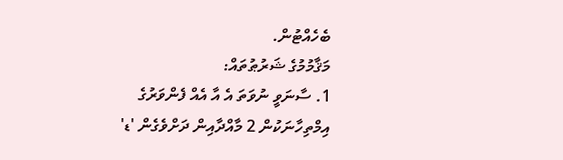ބެހެއްޓުން.
މަޤާމުމުގެ ޝަރުޠުތައް:
1. ސާނަވީ ނުވަތަ އެ އާ އެއް ފެންވަރުގެ އިމްތިހާނަކުން 2 މާއްދާއިން ދަށްވެގެން 'ޑ'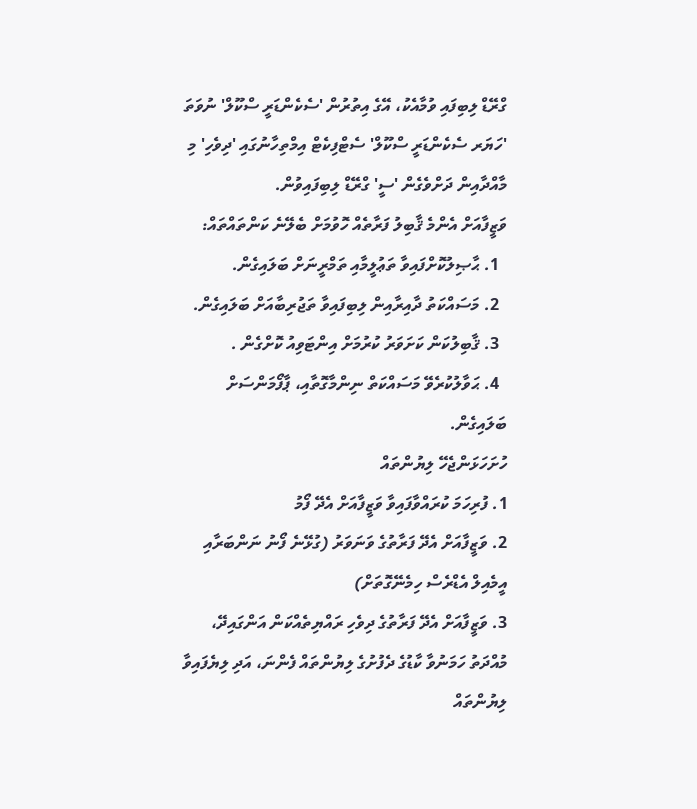ގްރޭޑް ލިބިފައި ވުމާއެކު، އޭގެ އިތުރުން 'ސެކެންޑަރީ ސްކޫލް' ނުވަތަ 'ހަޔަރ ސެކެންޑަރީ ސްކޫލް' ސެޓްފިކެޓް އިމްތިހާނުގައި 'ދިވެހި' މި މާއްދާއިން ދަށްވެގެން 'ސީ' ގްރޭޑް ލިބިފައިވުން.
ވަޒީފާއަށް އެންމެ ޤާބިލު ފަރާތެއް ހޮވުމަށް ބެލޭނެ ކަންތައްތައް:
  1. ޙާޞިލުކޮށްފައިވާ ތަޢުލީމާއި ތަމްރީނަށް ބަލައިގެން.
  2. މަސައްކަތު ދާއިރާއިން ލިބިފައިވާ ތަޖުރިބާއަށް ބަލައިގެން.
  3. ޤާބިލުކަން ކަށަވަރު ކުރުމަށް އިންޓަވިއު ކޮށްގެން .
  4. ޙަވާލުކުރެވޭ މަސައްކަތް ނިންމާގޮތާއި، ޕާފޯމަންސަށް ބަލައިގެން.
ހުށަހަޅަންޖެހޭ ލިޔުންތައް
1. ފުރިހަމަ ކުރައްވާފައިވާ ވަޒީފާއަށް އެދޭ ފޯމު
2. ވަޒީފާއަށް އެދޭ ފަރާތުގެ ވަނަވަރު (ގުޅޭނެ ފޯނު ނަންބަރާއި އީމެއިލް އެޑްރެސް ހިމެނޭގޮތަށް)
3. ވަޒީފާއަށް އެދޭ ފަރާތުގެ ދިވެހި ރައްޔިތެއްކަން އަންގައިދޭ، މުއްދަތު ހަމަނުވާ ކާޑުގެ ދެފުށުގެ ލިޔުންތައް ފެންނަ، އަދި ލިޔެފައިވާ ލިޔުންތައް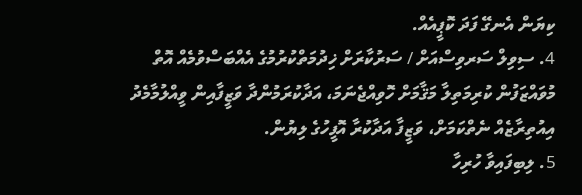ކިޔަން އެނގޭ ފަދަ ކޮޕީއެއް.
4. ސިވިލް ސަރވިސްއަށް / ސަރުކާރަށް ޚިދުމަތްކުރުމުގެ އެއްބަސްވުމެއް އޮތް މުވައްޒަފުން ކުރިމަތިލާ މަޤާމަށް ހޮވިއްޖެނަމަ، އަދާކުރަމުންދާ ވަޒީފާއިން ވީއްލުމާމެދު އިއުތިރާޒެއް ނެތްކަމަށް، ވަޒީފާ އަދާކުރާ އޮފީހުގެ ލިޔުން.
5. ލިބިފައިވާ ހުރިހާ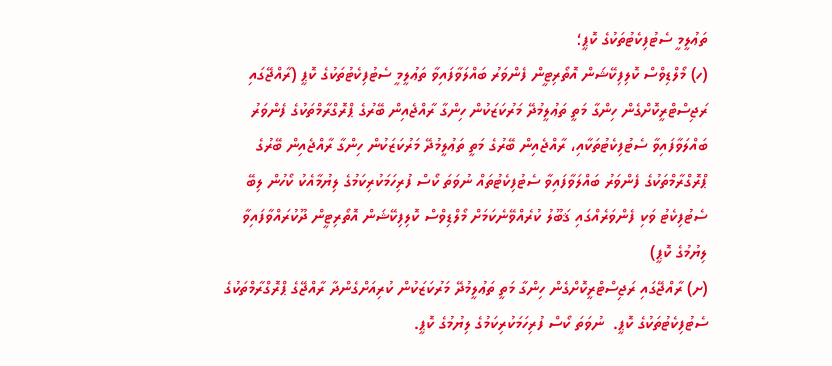ތަޢުލީމީ ސެޓުފިކެޓުތަކުގެ ކޮޕީ؛
(ހ) މޯލްޑިވްސް ކޮލިފިކޭޝަން އޮތޯރިޓީން ފެންވަރު ބައްލަވާފައިވާ ތަޢުލީމީ ސެޓުފިކެޓުތަކުގެ ކޮޕީ (ރާއްޖޭގައި ރަޖިސްޓްރީކޮށްގެން ހިންގާ މަތީ ތަޢުލީމުދޭ މަރުކަޒަކުން ހިންގާ ރާއްޖެއިން ބޭރުގެ ޕްރޮގްރާމްތަކުގެ ފެންވަރު ބައްލަވާފައިވާ ސެޓުފިކެޓުތަކާއި، ރާއްޖެއިން ބޭރުގެ މަތީ ތަޢުލީމުދޭ މަރުކަޒަކުން ހިންގާ ރާއްޖެއިން ބޭރުގެ ޕްރޮގްރާމްތަކުގެ ފެންވަރު ބައްލަވާފައިވާ ސެޓުފިކެޓުތައް ނުވަތަ ކޯސް ފުރިހަމަކުރިކަމުގެ ލިޔުމާއެކު ކޯހުން ލިބޭ ސެޓުފިކެޓު ވަކި ފެންވަރެއްގައި ޤަބޫލު ކުރެއްވޭނެކަމަށް މޯލްޑިވްސް ކޮލިފިކޭޝަން އޮތޯރިޓީން ދޫކުރައްވާފައިވާ ލިޔުމުގެ ކޮޕީ)
(ށ) ރާއްޖޭގައި ރަޖިސްޓްރީކޮށްގެން ހިންގާ މަތީ ތަޢުލީމުދޭ މަރުކަޒަކުން ކުރިއަށްގެންދާ ރާއްޖޭގެ ޕްރޮގްރާމްތަކުގެ ސެޓުފިކެޓުތަކުގެ ކޮޕީ.  ނުވަތަ ކޯސް ފުރިހަމަކުރިކަމުގެ ލިޔުމުގެ ކޮޕީ.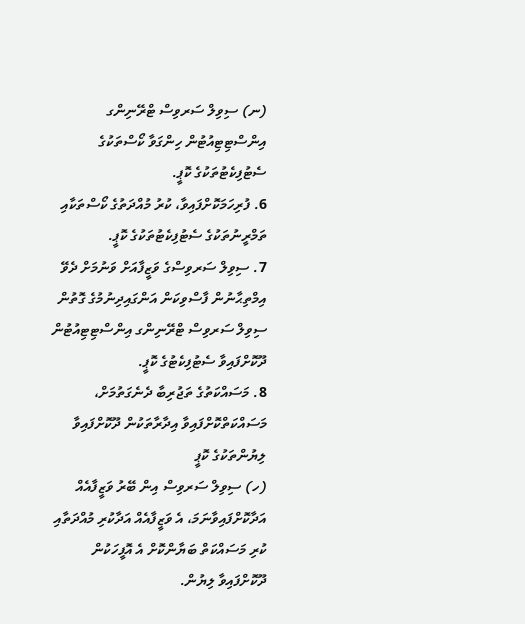(ނ) ސިވިލް ސަރވިސް ޓްރޭނިންގ އިންސްޓިޓިއުޓުން ހިންގަވާ ކޯސްތަކުގެ ސެޓުފިކެޓުތަކުގެ ކޮޕީ.
6. ފުރިހަމަކޮށްފައިވާ، ކުރު މުއްދަތުގެ ކޯސްތަކާއި ތަމްރީނުތަކުގެ ސެޓުފިކެޓުތަކުގެ ކޮޕީ.
7. ސިވިލް ސަރވިސްގެ ވަޒީފާއަށް ވަނުމަށް ދެވޭ އިމްތިޙާނުން ފާސްވިކަން އަންގައިދިނުމުގެ ގޮތުން ސިވިލް ސަރވިސް ޓްރޭނިންގ އިންސްޓިޓިއުޓުން ދޫކޮށްފައިވާ ސެޓުފިކެޓުގެ ކޮޕީ.
8. މަސައްކަތުގެ ތަޖުރިބާ ދެނެގަތުމަށް، މަސައްކަތްކޮށްފައިވާ އިދާރާތަކުން ދޫކޮށްފައިވާ ލިޔުންތަކުގެ ކޮޕީ
(ހ) ސިވިލް ސަރވިސް އިން ބޭރު ވަޒީފާއެއް އަދާކޮށްފައިވާނަމަ، އެ ވަޒީފާއެއް އަދާކުރި މުއްދަތާއި ކުރި މަސައްކަތް ބަޔާންކޮށް އެ އޮފީހަކުން ދޫކޮށްފައިވާ ލިޔުން.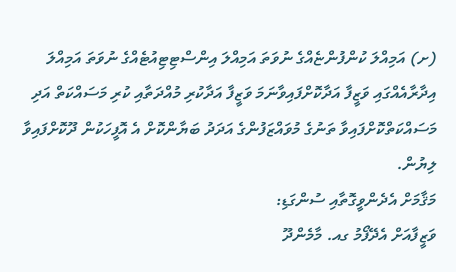(ށ) އަމިއްލަ ކުންފުންޏެއްގެ ނުވަތަ އަމިއްލަ އިންސްޓިޓިއުޓެއްގެ ނުވަތަ އަމިއްލަ އިދާރާއެއްގައި ވަޒީފާ އަދާކޮށްފައިވާނަމަ ވަޒީފާ އަދާކުރި މުއްދަތާއި ކުރި މަސައްކަތް އަދި މަސައްކަތްކޮށްފައިވާ ތަނުގެ މުވައްޒަފުންގެ އަދަދު ބަޔާންކޮށް އެ އޮފީހަކުން ދޫކޮށްފައިވާ ލިޔުން.
މަޤާމަށް އެދެންވީގޮތާއި ސުންގަޑި:
ވަޒީފާއަށް އެދޭފޯމު ގއ. މާމެންދޫ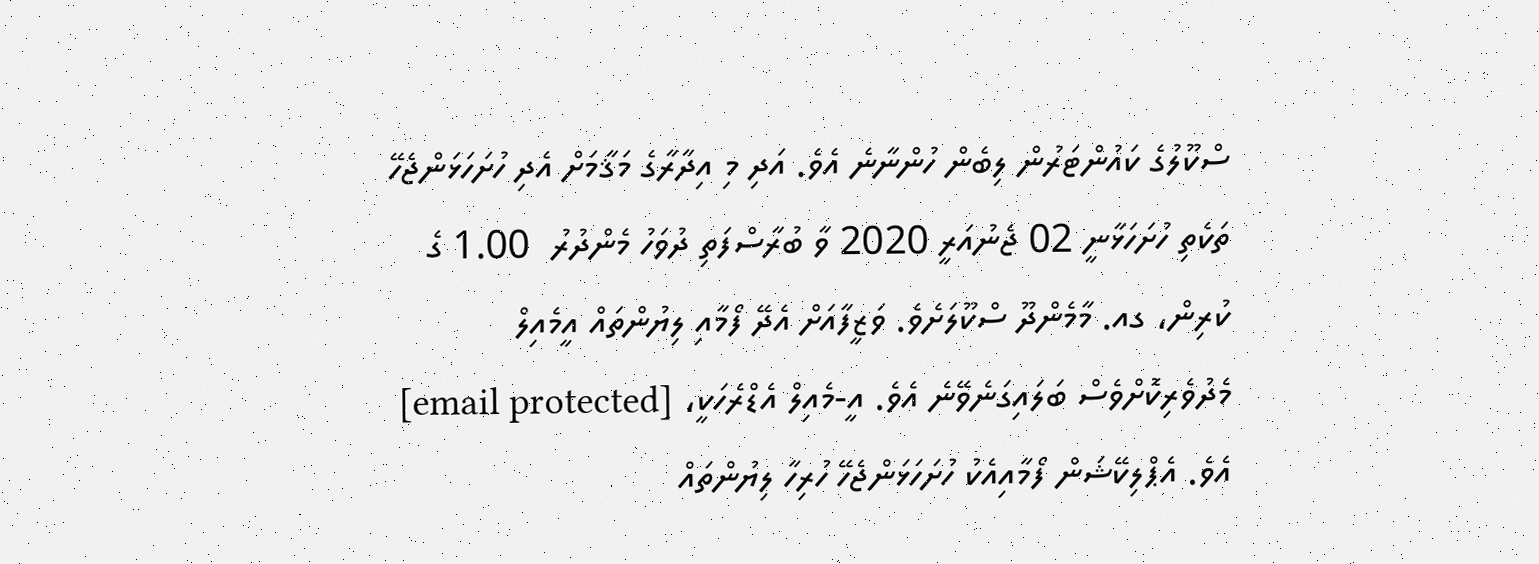ސްކޫލުގެ ކައުންޓަރުން ލިބެން ހުންނާނެ އެވެ. އަދި މި އިދާރާގެ މަޤާމަށް އެދި ހުށަހަޅަންޖެހޭ ތަކެތި ހުށަހަޅާނީ 02 ޖެނުއަރީ 2020 ވާ ބުރާސްފަތި ދުވަހު މެންދުރު  1.00 ގެ ކުރިން، ގއ. މާމެންދޫ ސްކޫލަށެވެ. ވަޒީފާއަށް އެދޭ ފޯމާއި ލިޔުންތައް އީމެއިލް މެދުވެރިކޮށްވެސް ބަލައިގަނެވޭނެ އެވެ. އީ-މެއިލް އެޑްރެހަކީ، [email protected] އެވެ. އެޕްލިކޭޝަން ފޯމާއިއެކު ހުށަހަޅަންޖެހޭ ހުރިހާ ލިޔުންތައް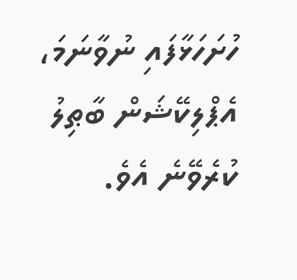ހުށަހަޅާފައި ނުވާނަމަ، އެޕްލިކޭޝަން ބާޠިލު ކުރެވޭނެ އެވެ.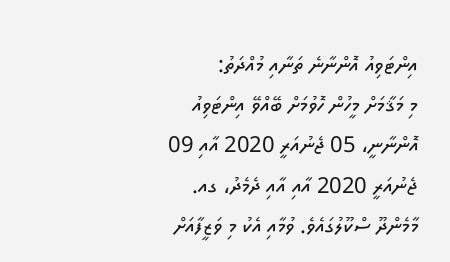އިންޓަވިއު އޮންނާނެ ތަނާއި މުއްދަތު:
މި މަޤާމަށް މީހުން ހޮވުމަށް ބޭއްވޭ އިންޓަވިއު އޮންނާނީ، 05 ޖެނުއަރީ 2020 އާއި 09 ޖެނުއަރީ 2020 އާއި އާއި ދެމެދު، ގއ. މާމެންދޫ ސްކޫލުގައެވެ. ވުމާއި އެކު މި ވަޒީފާއަށް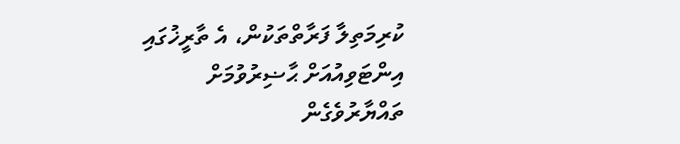ކުރިމަތިލާ ފަރާތްތަކުން، އެ ތާރީޚުގައި އިންޓަވިއުއަށް ޙާޟިރުވުމަށް ތައްޔާރުވެގެން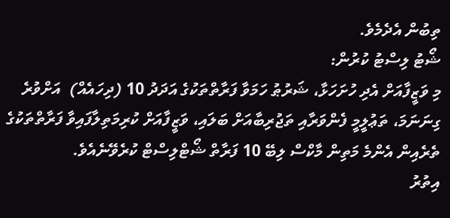ތިބުން އެދެމެވެ.
ޝޯޓު ލިސްޓު ކުރުން:
މި ވަޒީފާއަށް އެދި ހުށަހަޅާ، ޝަރުޠު ހަމަވާ ފަރާތްތަކުގެ އަދަދު 10 (ދިހައެއް)  އަށްވުރެ ގިނަނަމަ، ތަޢުލީމީ ފެންވަރާއި ތަޖުރިބާއަށް ބަލައި، ވަޒީފާއަށް ކުރިމަތިލާފައިވާ ފަރާތްތަކުގެ ތެރެއިން އެންމެ މަތިން މާކްސް ލިބޭ 10 ފަރާތް ޝޯޓްލިސްޓް ކުރެވޭނެއެވެ.
އިތުރު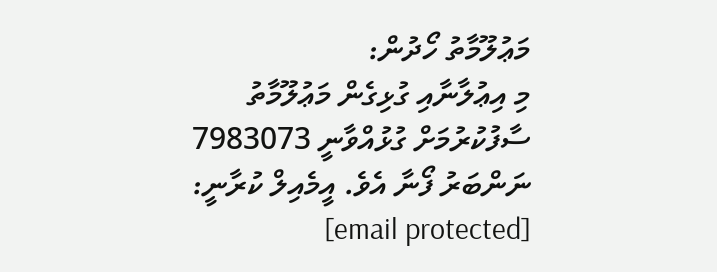މަޢުލޫމާތު ހޯދުން:
މި އިޢުލާނާއި ގުޅިގެން މަޢުލޫމާތު ސާފުކުރުމަށް ގުޅުއްވާނީ 7983073 ނަންބަރު ފޯނާ އެވެ. އީމެއިލް ކުރާނީ: [email protected]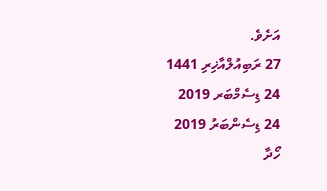އަށެވެ.
27 ރަބިއުލްއާޚިރި 1441
24 ޑިސެމްބަރ 2019
24 ޑިސެންބަރު 2019
ހޯދާ